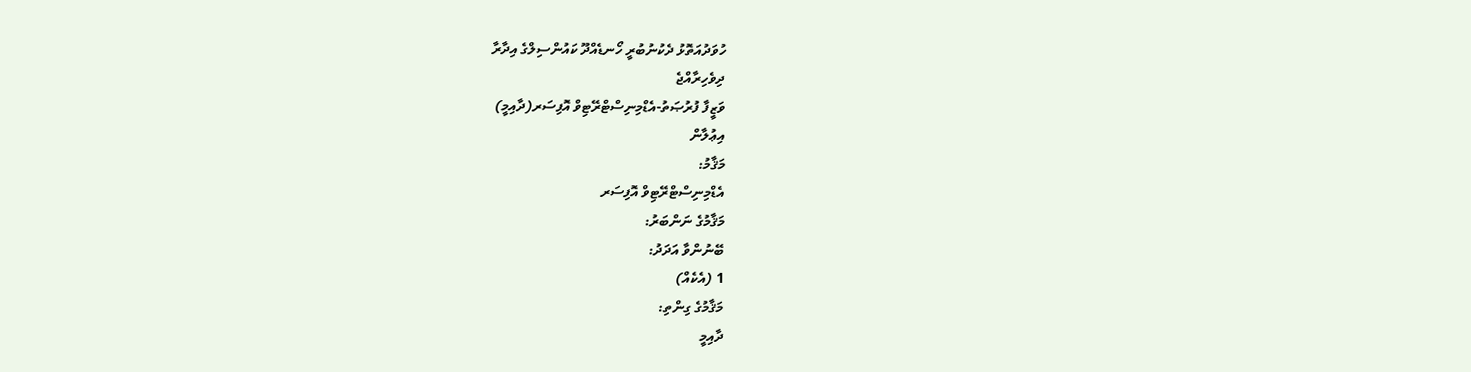ހުވަދުއަތޮޅު ދެކުނުބުރީ ހޯނޑެއްދޫ ކައުންސިލްގެ އިދާރާ
ދިވެހިރާއްޖެ
ވަޒީފާ ފުރުޞަތު-އެޑްމިނިސްޓްރޭޓިވް އޮފިސަރ(ދާއިމީ)
އިޢުލާން
މަޤާމު:
އެޑްމިނިސްޓްރޭޓިވް އޮފިސަރ
މަޤާމުގެ ނަންބަރު:
ބޭނުންވާ އަދަދު:
1 (އެކެއް)
މަޤާމުގެ ގިންތި:
ދާއިމީ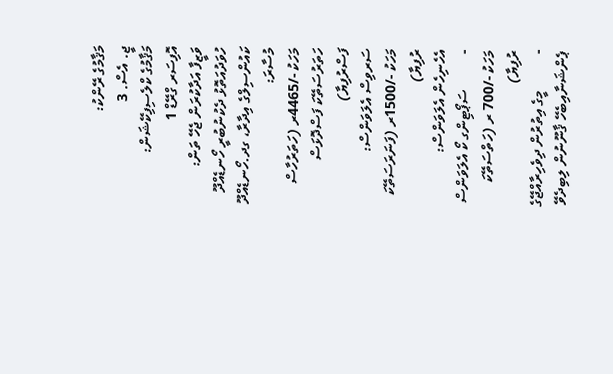މަޤާމުގެ ރޭންކު:
ޖީ. އެސް. 3
މަޤާމުގެ ކްލެސިފިކޭޝަން:
އޮފިސަރ ގްރޭޑް 1
ވަޒީފާ އަދާކުރަން ޖެހޭ ތަން:
ހުވަދުއަތޮޅު ދެކުނުބުރީ ހޯނޑެއްދޫ ކައުންސިލްގެ އިދާރާ، ގދ.ހޯނޑެއްދޫ
މުސާރަ:
މަހަކު -/4465ރ (ހަތަރުހާސް ހަތަރުސަތޭކަ ފަސްދޮޅަސް ފަސްރުފިޔާ)
ސަރވިސް އެލަވަންސް:
މަހަކު -/1500ރ (ފަނަރަސަތޭކަ ރުފިޔާ)
އެހެނިހެން އެލަވަންސް:
-          ސަޕޯޓިންގ ކޯ އެލަވަންސް މަހަކު -/700 ރ (ހަތްސަތޭކަ ރުފިޔާ)
-          މީގެ އިތުރުން ދިވެހިރާއްޖޭގެ ޕެންޝަނާއިބެހޭ ޤާނޫނުން ލިބިދެވޭ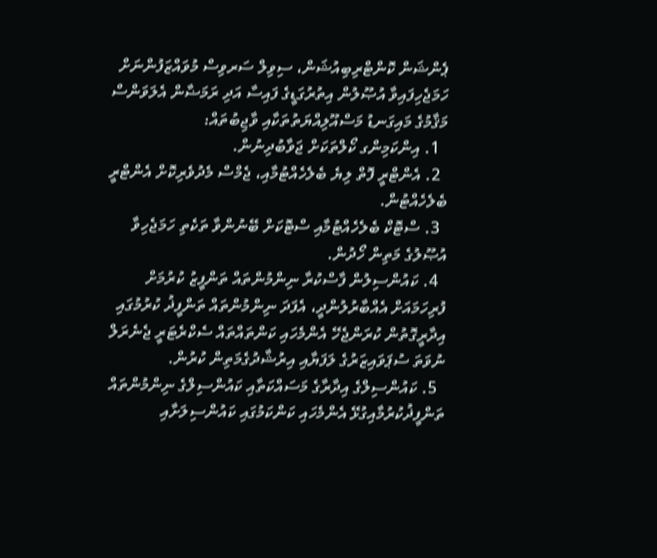ޕެންޝަން ކޮންޓްރިބިއުޝަން، ސިވިލް ސަރވިސް މުވައްޒަފުންނަށް ހަމަޖެހިފައިވާ އުޞޫލުން އިތުރުގަޑީގެ ފައިސާ އަދި ރަމަޟާން އެލަވަންސް
މަޤާމުގެ މައިގަނޑު މަސްއޫލިއްޔަތުތަކާއި ވާޖިބުތައް:
  1. އިންކަމިންގ ކޯލްތަކަށް ޖަވާބުދިނުން.
  2. އެންޓްރީ ފޮތް ލިޔެ ބެލެހެއްޓުމާއި، ޖެމްސް މެދުވެރިކޮށް އެންޓްރީ ބެލެހެއްޓުން.
  3. ސްޓޮކް ބެލެހެއްޓުމާއި ސްޓޮކަށް ބޭނުންވާ ތަކެތި ހަމަޖެހިވާ އުޞޫލުގެ މަތިން ހޯދުން.
  4. ކައުންސިލުން ފާސްކުރާ ނިންމުންތައް ތަންފީޒު ކުރުމަށް ފުރިހަމައަށް އެއްބާރުލުންދީ، އެފަދަ ނިންމުންތައް ތަންފީޛު ކުރުމުގައި އިދާރީގޮތުން ކުރަންޖެހޭ އެންމެހައި ކަންތައްތައް ސެކްރެޓަރީ ޖެނެރަލް ނުވަތަ ސުޕަވައިޒަރުގެ ލަފަޔާއި އިރުޝާދުގެމަތިން ކުރުން.
  5. ކައުންސިލްގެ އިދާރާގެ މަސައްކަތާއި ކައުންސިލްގެ ނިންމުންތައް ތަންފީޛުކުރުމާއިގުޅޭ އެންމެހައި ކަންކަމުގައި ކައުންސިލަށާއި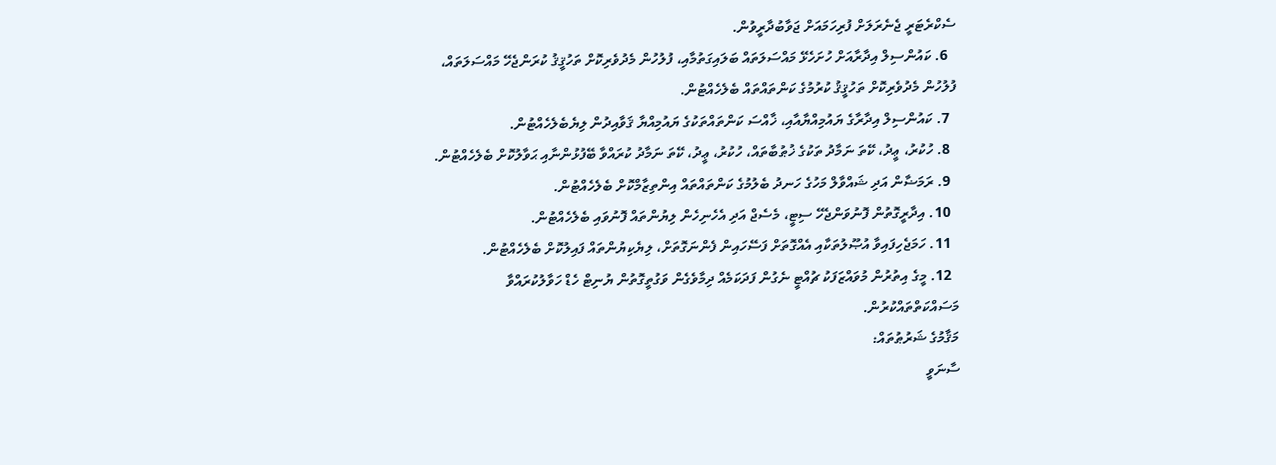ސެކްރެޓަރީ ޖެނެރަލަށް ފުރިހަމައަށް ޖަވާބުދާރީވުން.
  6. ކައުންސިލް އިދާރާއަށް ހުށަހެޅޭ މައްސަލަތައް ބަލައިގަތުމާއި، ފުލުހުން މެދުވެރިކޮށް ތަހުޤީޤު ކުރަންޖެހޭ މައްސަލަތައް، ފުލުހުން މެދުވެރިކޮށް ތަހުޤީޤު ކުރުމުގެ ކަންތައްތައް ބެލެހެއްޓުން.
  7. ކައުންސިލް އިދާރާގެ ޔައުމިއްޔާއާއި، ޚާއްސަ ކަންތައްތަކުގެ ޔައުމިއްޔާ ޤަވާއިދުން ލިޔެބެލެހެއްޓުން.
  8. ހުކުރު، ޢީދު، ކޭތަ ނަމާދު ތަކުގެ ޚުޠުބާތައް، ހުކުރު، ޢީދު، ކޭތަ ނަމާދު ކުރައްވާ ބޭފުޅުންނާއި ޙަވާލުކޮށް ބެލެހެއްޓުން.
  9. ރަމަޟާން އަދި ޝައްވާލް މަހުގެ ހަނދު ބެލުމުގެ ކަންތައްތައް އިންތިޒާމްކޮށް ބެލެހެއްޓުން.
  10. އިދާރީގޮތުން ފޮނުވަންޖެހޭ ސިޓީ، މެސެޖް އަދި އެހެނިހެން ލިޔުންތައް ފޮނުވައި ބެލެހެއްޓުން.
  11. ހަމަޖެހިފައިވާ އުޞޫލުތަކާއި އެއްގޮތަށް ފަސޭހައިން ފެންނަގޮތަށް، ލިޔެކިޔުންތައް ފައިލުކޮށް ބެލެހެއްޓުން.
  12. މީގެ އިތުރުން މުވައްޒަފަކު ޗުއްޓީ ނެގުން ފަދަކަމެއް ދިމާވެގެން ވަގުތީގޮތުން ޔުނިޓް ހެޑް ހަވާލުކުރައްވާ މަސައްކަތްތައްކުރުން.
މަޤާމުގެ ޝަރުޠުތައް:
ސާނަވީ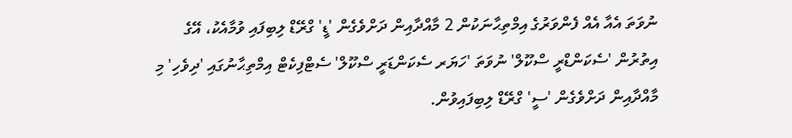ނުވަތަ އެއާ އެއް ފެންވަރުގެ އިމްތިޙާނަކުން 2 މާއްދާއިން ދަށްވެގެން 'ޑީ' ގްރޭޑް ލިބިފައި ވުމާއެކު، އޭގެ އިތުރުން 'ސެކަންޑްރީ ސްކޫލް' ނުވަތަ 'ހަޔަރ ސެކަންޑަރީ ސްކޫލް' ސެޓްފިކެޓް އިމްތިޙާނުގައި 'ދިވެހި' މި މާއްދާއިން ދަށްވެގެން 'ސީ' ގްރޭޑް ލިބިފައިވުން.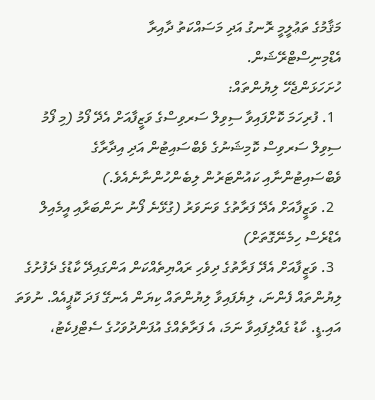މަޤާމުގެ ތަޢުލީމީ ރޮނގު އަދި މަސައްކަތު ދާއިރާ
އެޑްމިނިސްޓްރޭޝަން.
ހުށަހަޅަންޖެހޭ ލިޔުންތައް:
  1. ފުރިހަމަ ކޮށްފައިވާ ސިވިލް ސަރވިސްގެ ވަޒީފާއަށް އެދޭ ފޯމު (މި ފޯމު ސިވިލް ސަރވިސް ކޮމިޝަނުގެ ވެބްސައިޓުން އަދި އިދާރާގެ ވެބްސައިޓުންނާއި ކައުންޓަރުން ލިބެންހުންނާނެއެވެ.)
  2. ވަޒީފާއަށް އެދޭ ފަރާތުގެ ވަނަވަރު (ގުޅޭނެ ފޯނު ނަންބަރާއި އީމެއިލް އެޑްރެސް ހިމެނޭގޮތަށް)
  3. ވަޒީފާއަށް އެދޭ ފަރާތުގެ ދިވެހި ރައްޔިތެއްކަން އަންގައިދޭ ކާޑުގެ ދެފުށުގެ ލިޔުންތައް ފެންނަ، ލިޔެފައިވާ ލިޔުންތައް ކިޔަން އެނގޭ ފަދަ ކޮޕީއެއް. ނުވަތަ އައި.ޑީ. ކާޑު ގެއްލިފައިވާ ނަމަ، އެ ފަރާތެއްގެ އުފަންދުވަހުގެ ސެޓްފިކެޓު،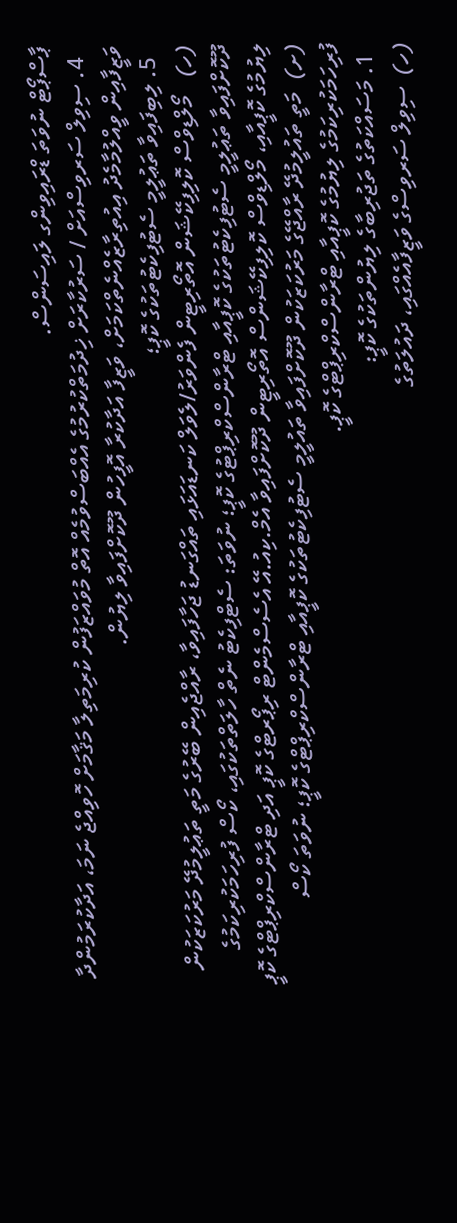ޕާސްޕޯޓް ނުވަތަ ޑްރައިވިންގ ލައިސަންސް.
  4. ސިވިލް ސަރވިސްއަށް / ސަރުކާރަށް ޚިދުމަތްކުރުމުގެ އެއްބަސްވުމެއް އޮތް މުވައްޒަފުން ކުރިމަތިލާ މަޤާމަށް ހޮވިއްޖެ ނަމަ، އަދާކުރަމުންދާ ވަޒީފާއިން ވީއްލުމާމެދު އިއުތިރާޒެއްނެތްކަމަށް، ވަޒީފާ އަދާކުރާ އޮފީހުން ދޫކޮށްފައިވާ ލިޔުން.
  5. ލިބިފައިވާ ތަޢުލީމީ ސެޓުފިކެޓުތަކުގެ ކޮޕީ؛
(ހ)   މޯލްޑިވްސް ކޮލިފިކޭޝަން އޮތޯރިޓީން ފެންވަރު/ލެވަލް ކަނޑައަޅައި ތައްގަނޑު ޖަހާފައިވާ، ރާއްޖެއިން ބޭރުގެ މަތީ ތަޢުލީމުދޭ މަރުކަޒަކުން ދޫކޮށްފައިވާ ތަޢުލީމީ ސެޓުފިކެޓުތަކުގެ ކޮޕީއާއި ޓްރާންސްކްރިޕްޓުގެ ކޮޕީ؛ ނުވަތަ: ސެޓްފިކެޓު ނެތް ހާލަތްތަކުގައި، ކޯސް ފުރިހަމަކުރިކަމުގެ ލިޔުމުގެ ކޮޕީއާއި، މޯލްޑިވްސް ކޮލިފިކޭޝަންސް އޮތޯރިޓީން ދޫކޮށްފައިވާ އެމް.ކިއު.އޭ އެސެސްމެންޓް ރިޕޯރޓްގެ ކޮޕީ އަދި ޓްރާންސްކްރިޕްޓްގެ ކޮޕީ
(ށ)  މަތީ ތައުލީމުދޭ ރާއްޖޭގެ މަރުކަޒަކުން ދޫކޮށްފައިވާ ތައުލީމީ ސެޓުފިކެޓުތަކުގެ ކޮޕީއާއި ޓްރާންސްކްރިޕްޓްގެ ކޮޕީ؛ ނުވަތަ ކޯސް ފުރިހަމަކުރިކަމުގެ ލިޔުމުގެ ކޮޕީއާއި ޓްރާންސްކްރިޕްޓްގެ ކޮޕީ.
  1. މަސައްކަތުގެ ތަޖުރިބާގެ ލިޔުންތަކުގެ ކޮޕީ:
(ހ)  ސިވިލް ސަރވިސްގެ ވަޒީފާއެއްގައި، ދައުލަތުގެ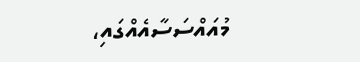މުއައްސަސާއެއްގައި،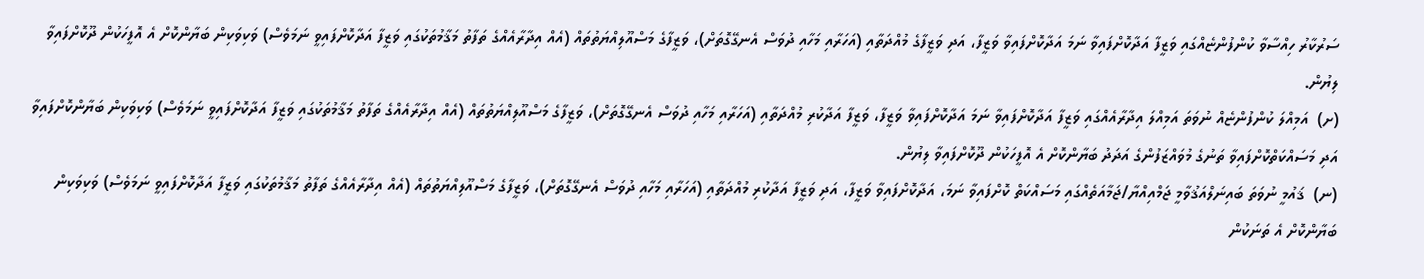ސަރުކާރު ހިއްސާވާ ކުންފުންޏެއްގައި ވަޒީފާ އަދާކޮށްފައިވާ ނަމަ އަދާކޮށްފައިވާ ވަޒީފާ، އަދި ވަޒީފާގެ މުއްދަތާއި (އަހަރާއި މަހާއި ދުވަސް އެނގޭގޮތަށް)، ވަޒީފާގެ މަސްއޫލިއްޔަތުތައް (އެއް އިދާރާއެއްގެ ތަފާތު މަޤާމުތަކުގައި ވަޒީފާ އަދާކޮށްފައިވީ ނަމަވެސް) ވަކިވަކިން ބަޔާންކޮށް އެ އޮފީހަކުން ދޫކޮށްފައިވާ ލިޔުން.
(ށ)  އަމިއްލަ ކުންފުންޏެއް ނުވަތަ އަމިއްލަ އިދާރާއެއްގައި ވަޒީފާ އަދާކޮށްފައިވާ ނަމަ އަދާކޮށްފައިވާ ވަޒީފާ، ވަޒީފާ އަދާކުރި މުއްދަތާއި (އަހަރާއި މަހާއި ދުވަސް އެނގޭގޮތަށް)، ވަޒީފާގެ މަސްއޫލިއްޔަތުތައް (އެއް އިދާރާއެއްގެ ތަފާތު މަޤާމުތަކުގައި ވަޒީފާ އަދާކޮށްފައިވީ ނަމަވެސް) ވަކިވަކިން ބަޔާންކޮށްފައިވާ އަދި މަސައްކަތްކޮށްފައިވާ ތަނުގެ މުވައްޒަފުންގެ އަދަދު ބަޔާންކޮށް އެ އޮފީހަކުން ދޫކޮށްފައިވާ ލިޔުން.
(ނ)  ޤައުމީ ނުވަތަ ބައިނަލްއަޤުވާމީ ޖަމްއިއްޔާ/ޖަމާއަތެއްގައި މަސައްކަތް ކޮށްފައިވާ ނަމަ، އަދާކޮށްފައިވާ ވަޒީފާ، އަދި ވަޒީފާ އަދާކުރި މުއްދަތާއި (އަހަރާއި މަހާއި ދުވަސް އެނގޭގޮތަށް)، ވަޒީފާގެ މަސްއޫލިއްޔަތުތައް (އެއް އިދާރާއެއްގެ ތަފާތު މަޤާމުތަކުގައި ވަޒީފާ އަދާކޮށްފައިވީ ނަމަވެސް) ވަކިވަކިން ބަޔާންކޮށް އެ ތަނަކުން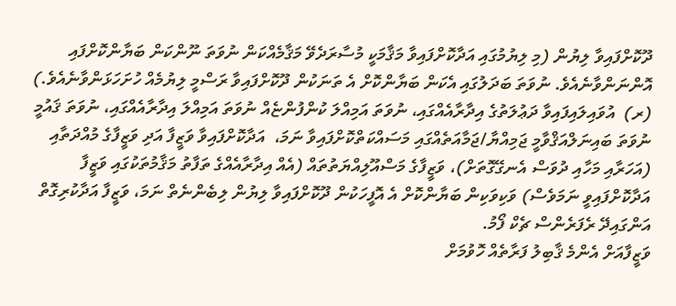ދޫކޮށްފައިވާ ލިޔުން (މި ލިޔުމުގައި އަދާކޮށްފައިވާ މަޤާމަކީ މުސާރަދެވޭ މަޤާމެއްކަން ނުވަތަ ނޫންކަން ބަޔާންކޮށްފައި އޮންނަންވާނެއެވެ. ނުވަތަ ބަދަލުގައި އެކަން ބަޔާންކޮށް އެ ތަނަކުން ދޫކޮށްފައިވާ ރަސްމީ ލިޔުމެއް ހުށަހަޅަންވާނެއެވެ.)
(ރ)  އުވައިލައިފައިވާ ދަޢުލަތުގެ އިދާރާއެއްގައި، ނުވަތަ އަމިއްލަ ކުންފުންޏެއް ނުވަތަ އަމިއްލަ އިދާރާއެއްގައި، ނުވަތަ ޤައުމީ ނުވަތަ ބައިނަލްއަޤްވާމީ ޖަމިއްޔާ/ޖަމާއަތެއްގައި މަސައްކަތްކޮށްފައިވާ ނަމަ،  އަދާކޮށްފައިވާ ވަޒީފާ އަދި ވަޒީފާގެ މުއްދަތާއި (އަހަރާއި މަހާއި ދުވަސް އެނގޭގޮތަށް)، ވަޒީފާގެ މަސްއޫލިއްޔަތުތައް (އެއް އިދާރާއެއްގެ ތަފާތު މަޤާމުތަކުގައި ވަޒީފާ އަދާކޮށްފައިވީ ނަމަވެސް) ވަކިވަކިން ބަޔާންކޮށް އެ އޮފީހަކުން ދޫކޮށްފައިވާ ލިޔުން ލިބެންނެތް ނަމަ، ވަޒީފާ އަދާކުރިގޮތް އަންގައިދޭ ރެފަރެންސް ޗެކް ފޯމު.
ވަޒީފާއަށް އެންމެ ޤާބިލު ފަރާތެއް ހޮވުމަށް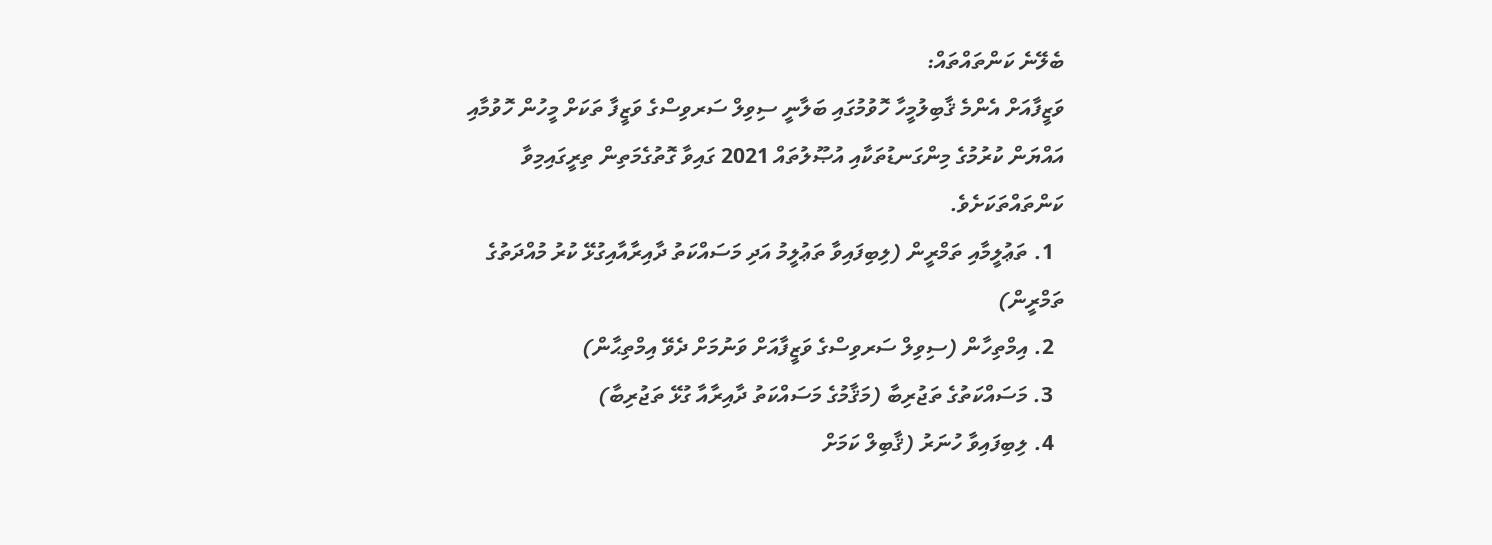ބެލޭނެ ކަންތައްތައް:
ވަޒީފާއަށް އެންމެ ޤާބިލުމީހާ ހޮވުމުގައި ބަލާނީ ސިވިލް ސަރވިސްގެ ވަޒީފާ ތަކަށް މީހުން ހޮވުމާއި އައްޔަން ކުރުމުގެ މިންގަނޑުތަކާއި އުޞޫލުތައް 2021 ގައިވާ ގޮތުގެމަތިން ތިރީގައިމިވާ ކަންތައްތަކަށެވެ.
  1. ތަޢުލީމާއި ތަމްރީން (ލިބިފައިވާ ތަޢުލީމު އަދި މަސައްކަތު ދާއިރާއާއިގުޅޭ ކުރު މުއްދަތުގެ ތަމްރީން)
  2. އިމްތިހާން (ސިވިލް ސަރވިސްގެ ވަޒީފާއަށް ވަނުމަށް ދެވޭ އިމްތިޙާން)
  3. މަސައްކަތުގެ ތަޖުރިބާ (މަޤާމުގެ މަސައްކަތު ދާއިރާއާ ގުޅޭ ތަޖުރިބާ)
  4. ލިބިފައިވާ ހުނަރު (ޤާބިލް ކަމަށް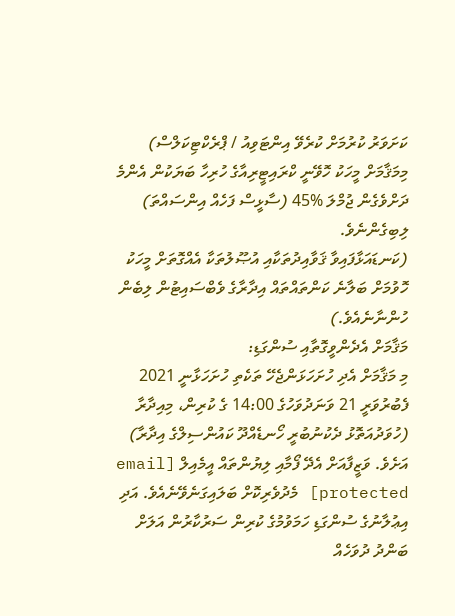ކަށަވަރު ކުރުމަށް ކުރެވޭ އިންޓަވިއު / ޕްރެކްޓިކަލްސް)
މިމަޤާމަށް މީހަކު ހޮވޭނީ ކްރައިޓީރިއާގެ ހުރިހާ ބަޔަކުން އެންމެ ދަށްވެގެން ޖުމްލަ %45 (ސާޅީސް ފަހެއް އިންސައްތަ) ލިބިގެންނެވެ.
(ކަނޑައަޅާފައިވާ ޤަވާއިދުތަކާއި އުޞޫލުތަކާ އެއްގޮތަށް މީހަކު ހޮވުމަށް ބަލާނެ ކަންތައްތައް އިދާރާގެ ވެބްސައިޓުން ލިބެން ހުންނާނެއެވެ.)
މަޤާމަށް އެދެންވީގޮތާއި ސުންގަޑި:
މި މަޤާމަށް އެދި ހުށަހަޅަންޖެހޭ ތަކެތި ހުށަހަޅާނީ 2021 ފެބުރުވަރީ 21 ވަނަދުވަހުގެ 14:00 ގެ ކުރިން، މިއިދާރާ (ހުވަދުއަތޮޅު ދެކުނުބުރީ ހޯނޑެއްދޫ ކައުންސިލްގެ އިދާރާ) އަށެވެ. ވަޒީފާއަށް އެދޭ ފޯމާއި ލިޔުންތައް އީމެއިލް [email protected] މެދުވެރިކޮށް ބަލައިގަނެވޭނެއެވެ. އަދި އިޢުލާނުގެ ސުންގަޑި ހަމަވުމުގެ ކުރިން ސަރުކާރުން އަލަށް ބަންދު ދުވަހެއް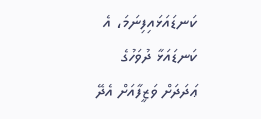ކަނޑައަޅައިފިނަމަ، އެ ކަނޑައަޅާ ދުވަހުގެ ޢަދަދަށް ވަޒީފާއަށް އެދޭ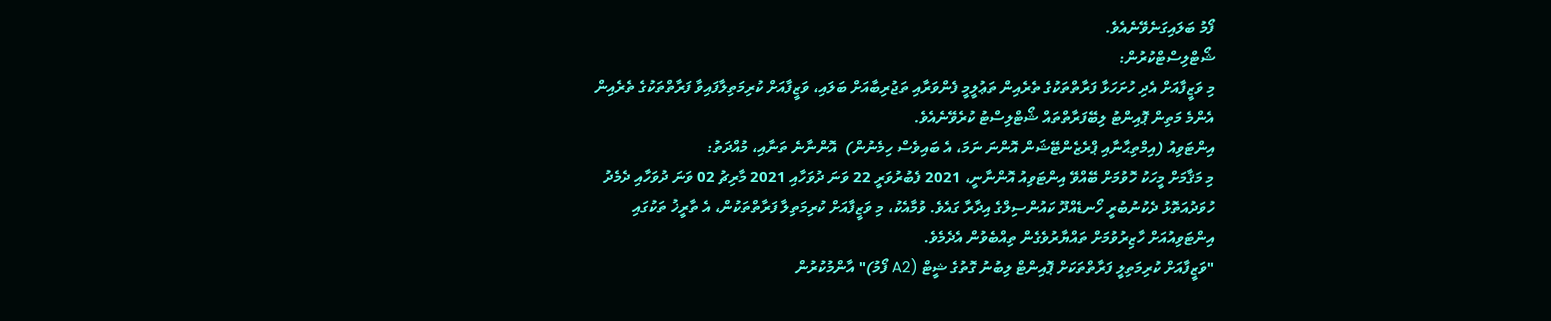ފޯމު ބަލައިގަނެވޭނެއެވެ.
ޝޯޓްލިސްޓްކުރުން:
މި ވަޒީފާއަށް އެދި ހުށަހަޅާ ފަރާތްތަކުގެ ތެރެއިން ތަޢުލީމީ ފެންވަރާއި ތަޖުރިބާއަށް ބަލައި، ވަޒީފާއަށް ކުރިމަތިލާފައިވާ ފަރާތްތަކުގެ ތެރެއިން އެންމެ މަތިން ޕޮއިންޓު ލިބޭފަރާތްތައް ޝޯޓްލިސްޓު ކުރެވޭނެއެވެ.
އިންޓަވިއު (އިމްތިޙާނާއި ޕްރެޒެންޓޭޝަން އޮންނަ ނަމަ، އެ ބައިވެސް ހިމެނުން)  އޮންނާނެ ތަނާއި، މުއްދަތު:
މި މަޤާމަށް މީހަކު ހޮވުމަށް ބޭއްވޭ އިންޓަވިއު އޮންނާނީ، 2021 ފެބުރުވަރީ 22 ވަނަ ދުވަހާއި 2021 މާރިޗު 02 ވަނަ ދުވަހާއި ދެމެދު ހުވަދުއަތޮޅު ދެކުނުބުރީ ހޯނޑެއްދޫ ކައުންސިލްގެ އިދާރާ ގައެވެ. ވުމާއެކު، މި ވަޒީފާއަށް ކުރިމަތިލާ ފަރާތްތަކުން، އެ ތާރީޚު ތަކުގައި އިންޓަވިއުއަށް ހާޒިރުވުމަށް ތައްޔާރުވެގެން ތިއްބެވުން އެދެމެވެ.
"ވަޒީފާއަށް ކުރިމަތިލީ ފަރާތްތަކަށް ޕޮއިންޓް ލިބުނު ގޮތުގެ ޝީޓް (A2 ފޯމު)" އާންމުކުރުން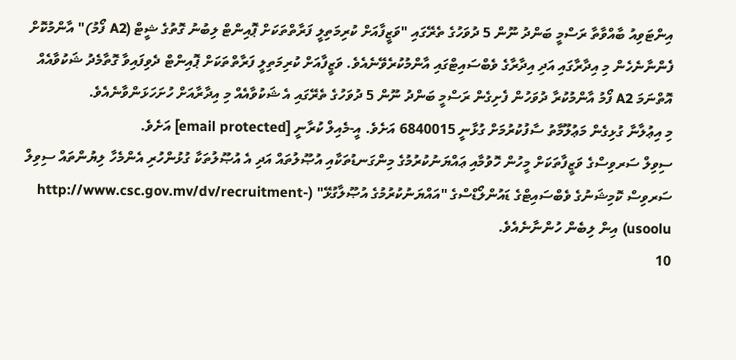އިންޓަވިއު ބާއްވާތާ ރަސްމީ ބަންދު ނޫން 5 ދުވަހުގެ ތެރޭގައި "ވަޒީފާއަށް ކުރިމަތިލީ ފަރާތްތަކަށް ޕޮއިންޓް ލިބުނު ގޮތުގެ ޝީޓް (A2 ފޯމު)" އާންމުކޮށް ފެންނާނެހެން މި އިދާރާގައި އަދި އިދާރާގެ ވެބްސައިޓްގައި އާންމުކުރެވޭނެއެވެ. ވަޒީފާއަށް ކުރިމަތިލީ ފަރާތްތަކަށް ޕޮއިންޓް ދެވިފައިވާ ގޮތާމެދު ޝަކުވާއެއް އޮތްނަމަ A2 ފޯމު އާންމުކުރާ ދުވަހުން ފެށިގެން ރަސްމީ ބަންދު ނޫން 5 ދުވަހުގެ ތެރޭގައި އެ ޝަކުވާއެއް މި އިދާރާއަށް ހުށަހަޅަންވާނެއެވެ.
މި އިޢުލާނާ ގުޅިގެން މަޢުލޫމާތު ސާފުކުރުމަށް ގުޅާނީ 6840015 އަށެވެ. އީ-މެއިލް ކުރާނީ [email protected] އަށެވެ.
ސިވިލް ސަރވިސްގެ ވަޒީފާތަކަށް މީހުން ހޮވުމާއި ޢައްޔަނުކުރުމުގެ މިންގަނޑުތަކާއި އުޞޫލުތައް އަދި އެ އުޞޫލުތަކާ ގުޅުންހުރި އެންމެހާ ލިޔުންތައް ސިވިލް ސަރވިސް ކޮމިޝަނުގެ ވެބްސައިޓްގެ ޑައުންލޯޑްސްގެ "އައްޔަނުކުރުމުގެ އުޞޫލާގުޅޭ" (http://www.csc.gov.mv/dv/recruitment-usoolu) އިން ލިބެން ހުންނާނެއެވެ.
10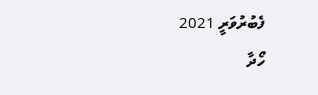ފެބުރުވަރީ 2021
ހޯދާ